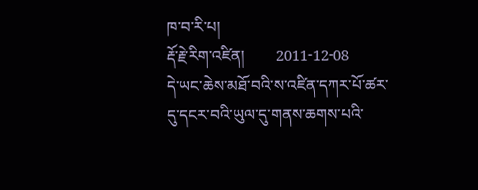ཁ་བ་རི་པ།
རྡོ་རྗེ་རིག་འཛིན།        2011-12-08
དེ་ཡང་ཆེས་མཐོ་བའི་ས་འཛིན་དཀར་པོ་ཚར་དུ་དངར་བའི་ཡུལ་དུ་གནས་ཆགས་པའི་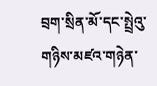བྲག་སྲིན་མོ་དང་སྤྲེའུ་གཉིས་མཛའ་གཉེན་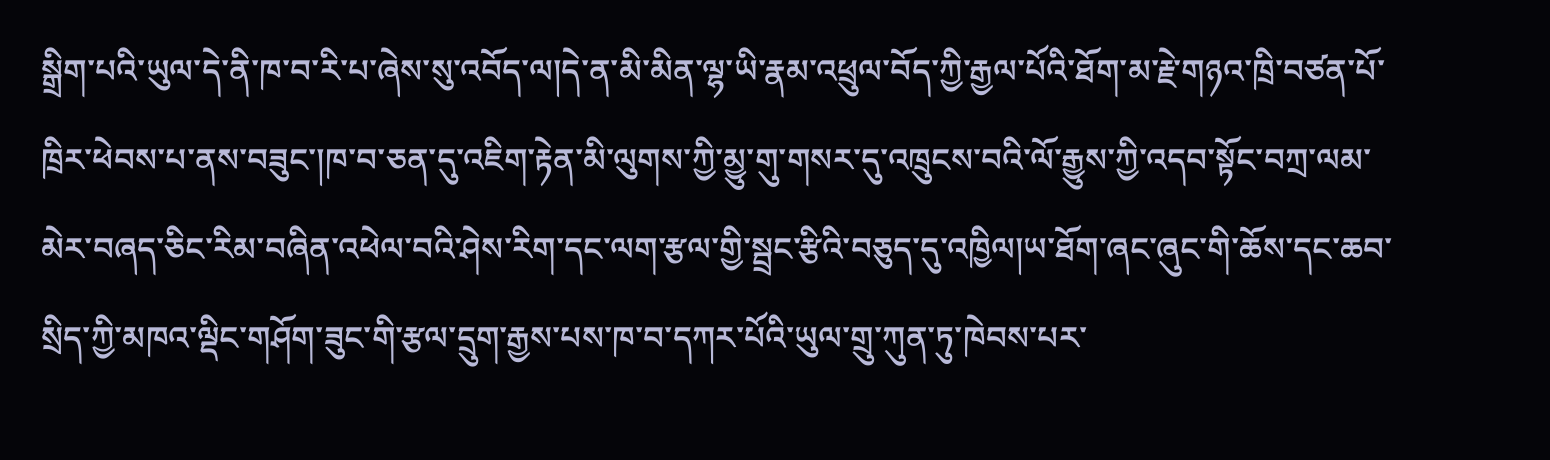སྒྲིག་པའི་ཡུལ་དེ་ནི་ཁ་བ་རི་པ་ཞེས་སུ་འབོད་ལ།དེ་ན་མི་མིན་ལྷ་ཡི་རྣམ་འཕྲུལ་བོད་ཀྱི་རྒྱལ་པོའི་ཐོག་མ་རྗེ་གཉའ་ཁྲི་བཙན་པོ་ཁྲིར་ཕེབས་པ་ནས་བཟུང་།ཁ་བ་ཅན་དུ་འཇིག་རྟེན་མི་ལུགས་ཀྱི་མྱུ་གུ་གསར་དུ་འཁྲུངས་བའི་ལོ་རྒྱུས་ཀྱི་འདབ་སྟོང་བཀྲ་ལམ་མེར་བཞད་ཅིང་རིམ་བཞིན་འཕེལ་བའི་ཤེས་རིག་དང་ལག་རྩལ་གྱི་སྦྲང་རྩིའི་བཅུད་དུ་འཁྱིལ།ཡ་ཐོག་ཞང་ཞུང་གི་ཆོས་དང་ཆབ་སྲིད་ཀྱི་མཁའ་ལྡིང་གཤོག་ཟུང་གི་རྩལ་དྲུག་རྒྱས་པས་ཁ་བ་དཀར་པོའི་ཡུལ་གྲུ་ཀུན་ཏུ་ཁེབས་པར་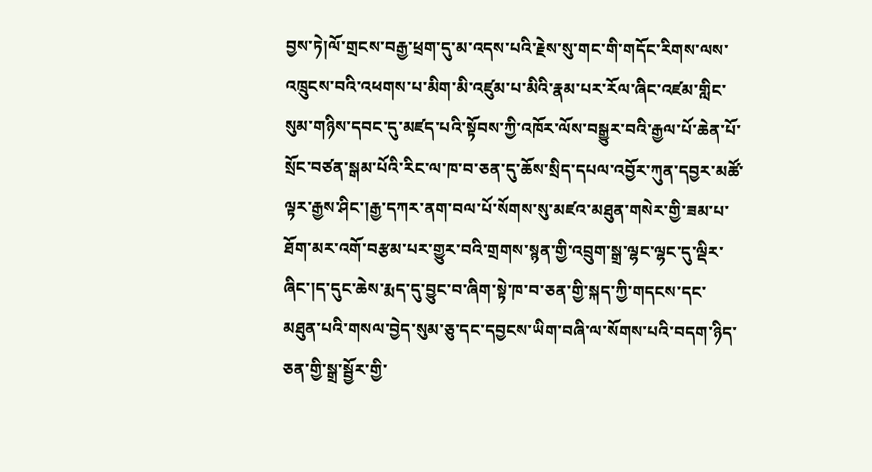བྱས་ཏེ།ལོ་གྲངས་བརྒྱ་ཕྲག་དུ་མ་འདས་པའི་རྗེས་སུ་གང་གི་གདོང་རིགས་ལས་འཁྲུངས་བའི་འཕགས་པ་མིག་མི་འཛུམ་པ་མིའི་རྣམ་པར་རོལ་ཞིང་འཛམ་གླིང་སུམ་གཉིས་དབང་དུ་མཛད་པའི་སྟོབས་ཀྱི་འཁོར་ལོས་བསྒྱུར་བའི་རྒྱལ་པོ་ཆེན་པོ་སྲོང་བཙན་སྒམ་པོའི་རིང་ལ་ཁ་བ་ཅན་དུ་ཆོས་སྲིད་དཔལ་འབྱོར་ཀུན་དབྱར་མཚོ་ལྟར་རྒྱས་ཤིང་།རྒྱ་དཀར་ནག་བལ་པོ་སོགས་སུ་མཛའ་མཐུན་གསེར་གྱི་ཟམ་པ་ཐོག་མར་འགོ་བརྩམ་པར་གྱུར་བའི་གྲགས་སྙན་གྱི་འབྲུག་སྒྲ་ལྷང་ལྷང་དུ་ལྡིར་ཞིང་།ད་དུང་ཆེས་རྨད་དུ་བྱུང་བ་ཞིག་སྟེ་ཁ་བ་ཅན་གྱི་སྐད་ཀྱི་གདངས་དང་མཐུན་པའི་གསལ་བྱེད་སུམ་ཅུ་དང་དབྱངས་ཡིག་བཞི་ལ་སོགས་པའི་བདག་ཉིད་ཅན་གྱི་སྒྲ་སྦྱོར་གྱི་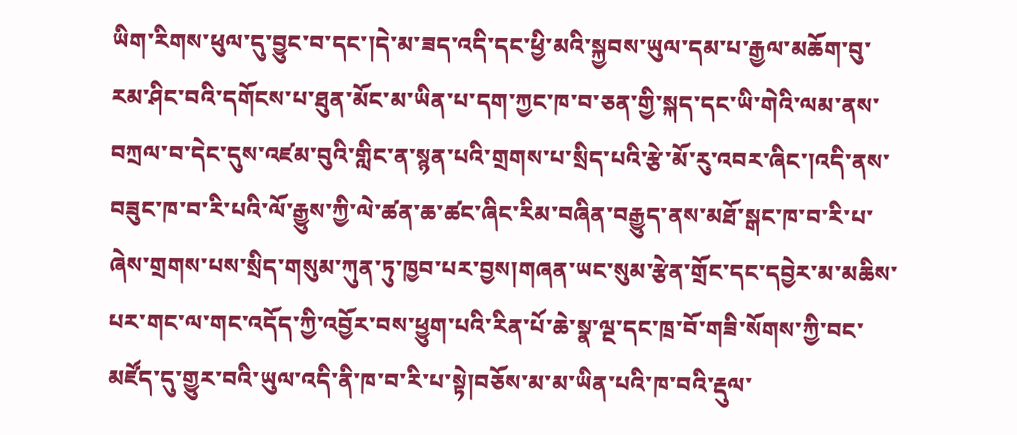ཡིག་རིགས་ཕུལ་དུ་བྱུང་བ་དང་།དེ་མ་ཟད་འདི་དང་ཕྱི་མའི་སྐྱབས་ཡུལ་དམ་པ་རྒྱལ་མཆོག་བུ་རམ་ཤིང་བའི་དགོངས་པ་ཐུན་མོང་མ་ཡིན་པ་དག་ཀྱང་ཁ་བ་ཅན་གྱི་སྐད་དང་ཡི་གེའི་ལམ་ནས་བཀྲལ་བ་དེང་དུས་འཛམ་བུའི་གླིང་ན་སྙན་པའི་གྲགས་པ་སྲིད་པའི་རྩེ་མོ་རུ་འབར་ཞིང་།འདི་ནས་བཟུང་ཁ་བ་རི་པའི་ལོ་རྒྱུས་ཀྱི་ལེ་ཚན་ཆ་ཚང་ཞིང་རིམ་བཞིན་བརྒྱུད་ནས་མཐོ་སྒང་ཁ་བ་རི་པ་ཞེས་གྲགས་པས་སྲིད་གསུམ་ཀུན་ཏུ་ཁྱབ་པར་བྱས།གཞན་ཡང་སུམ་རྩེན་གྲོང་དང་དབྱེར་མ་མཆིས་པར་གང་ལ་གང་འདོད་ཀྱི་འབྱོར་བས་ཕྱུག་པའི་རིན་པོ་ཆེ་སྣ་ལྔ་དང་ཁྲ་བོ་གཟི་སོགས་ཀྱི་བང་མཛོད་དུ་གྱུར་བའི་ཡུལ་འདི་ནི་ཁ་བ་རི་པ་སྟེ།བཅོས་མ་མ་ཡིན་པའི་ཁ་བའི་རྡུལ་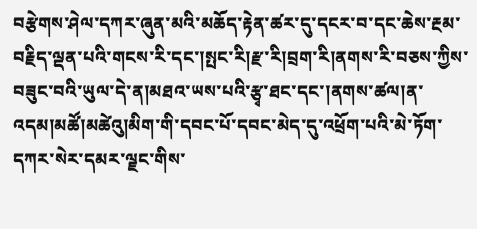བརྩེགས་ཤེལ་དཀར་ཞུན་མའི་མཆོད་རྟེན་ཚར་དུ་དངར་བ་དང་ཆེས་རྔམ་བརྗིད་ལྡན་པའི་གངས་རི་དང་།སྤང་རི།རྫ་རི།བྲག་རི།ནགས་རི་བཅས་ཀྱིས་བཟུང་བའི་ཡུལ་དེ་ན།མཐའ་ཡས་པའི་རྩྭ་ཐང་དང་།ནགས་ཚལ།ན་འདམ།མཚོ།མཚེའུ།མིག་གི་དབང་པོ་དབང་མེད་དུ་འཕྲོག་པའི་མེ་ཏོག་དཀར་སེར་དམར་ལྗང་གིས་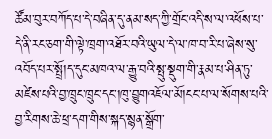ཚོམ་བུར་བཀོད་པ་དེ་བཞིན་དུ་ནམ་སད་ཀྱི་གྲོང་འདི་ས་ལ་འཕོས་པ་དེ་ནི་རང་ཅག་གི་ལྟེ་ཁྲག་འཐོར་བའི་ཡུལ་དེ་ལ་ཁ་བ་རི་པ་ཞེས་སུ་འབོད་པར་སྤྲོ།ད་དུང་མཁའ་ལ་རྒྱུ་བའི་སྤུ་སྡུག་གི་རྣམ་པ་ཤིན་ཏུ་མཛེས་པའི་བྱ་ཁྲུང་ཁྲུང་དང་།ཁུ་བྱུགའཇོལ་མོ།ངང་པ་ལ་སོགས་པའི་བྱ་རིགས་ཆེ་ཕྲ་དག་གིས་སྐད་སྙན་སྒྲོག་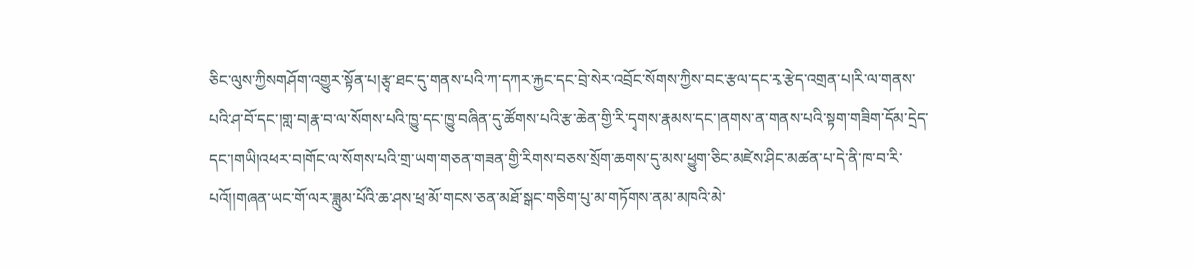ཅིང་ལུས་ཀྱིསགཤོག་འགྱུར་སྟོན་པ།རྩྭ་ཐང་དུ་གནས་པའི་ཀ་དཀར་རྐྱང་དང་བྲེ་སེར་འབྲོང་སོགས་ཀྱིས་བང་རྩལ་དང་རྭ་རྩེད་འགྲན་པ།རི་ལ་གནས་པའི་ཤ་བོ་དང་།གླ་བ།རྣ་བ་ལ་སོགས་པའི་ཁྱུ་དང་ཁྱུ་བཞིན་དུ་ཚོགས་པའི་རྩ་ཆེན་གྱི་རི་དྭགས་རྣམས་དང་།ནགས་ན་གནས་པའི་སྟག་གཟིག་དོམ་དྲེད་དང་།གཡི།འཕར་བ།གོང་ལ་སོགས་པའི་གྲ་ཡག་གཅན་གཟན་གྱི་རིགས་བཅས་སྲོག་ཆགས་དུ་མས་ཕྱུག་ཅིང་མཛེས་ཤིང་མཚན་པ་དེ་ནི་ཁ་བ་རི་པའོ།།གཞན་ཡང་གོ་ལར་ཟླུམ་པོའི་ཆ་ཤས་ཕྲ་མོ་གངས་ཅན་མཐོ་སྒང་གཅིག་པུ་མ་གཏོགས་ནམ་མཁའི་མེ་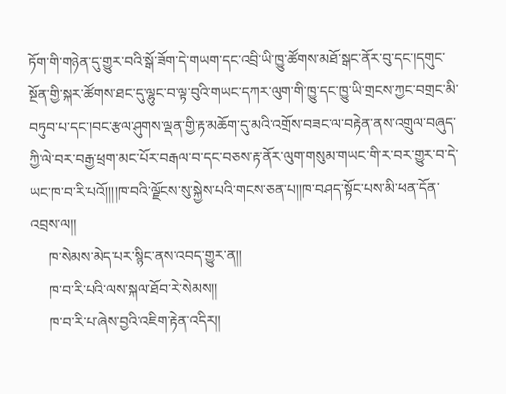ཏོག་གི་གཉེན་དུ་གྱུར་བའི་སྒོ་ཟོག་དེ་གཡག་དང་འབྲི་ཡི་ཁྱུ་ཚོགས་མཐོ་སྒང་ནོར་བུ་དང་།དགུང་སྔོན་གྱི་སྐར་ཚོགས་ཐང་དུ་ལྷུང་བ་ལྟ་བུའི་གཡང་དཀར་ལུག་གི་ཁྱུ་དང་ཁྱུ་ཡི་གྲངས་ཀྱང་བགྲང་མི་བཏུབ་པ་དང་།བང་རྩལ་ཤུགས་ལྡན་གྱི་རྟ་མཆོག་དུ་མའི་འགྲོས་བཟང་ལ་བརྟེན་ནས་འགྲུལ་བཞུད་ཀྱི་ལེ་བར་བརྒྱ་ཕྲག་མང་པོར་བརྒལ་བ་དང་བཅས་རྟ་ནོར་ལུག་གསུམ་གཡང་གི་ར་བར་གྱུར་བ་དེ་ཡང་ཁ་བ་རི་པའོ།།།།ཁ་བའི་ལྗོངས་སུ་སྐྱེས་པའི་གངས་ཅན་པ།།ཁ་བཤད་སྟོང་པས་མི་ཕན་དོན་འབྲས་ལ།།
     ཁ་སེམས་མེད་པར་སྙིང་ནས་འབད་གྱུར་ན།།
     ཁ་བ་རི་པའི་ལས་སྐལ་ཐོབ་རེ་སེམས།།
     ཁ་བ་རི་པ་ཞེས་བྱའི་འཇིག་རྟེན་འདིར།།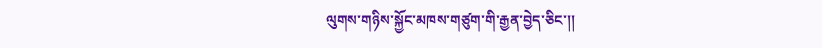ལུགས་གཉིས་སྐྱོང་མཁས་གཙུག་གི་རྒྱན་བྱེད་ཅིང་།།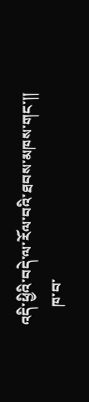འདི་ཕྱིའི་བདེ་ལ་རོལ་བའི་ཐབས་མཁས་གང་།།
     ཁ་བ་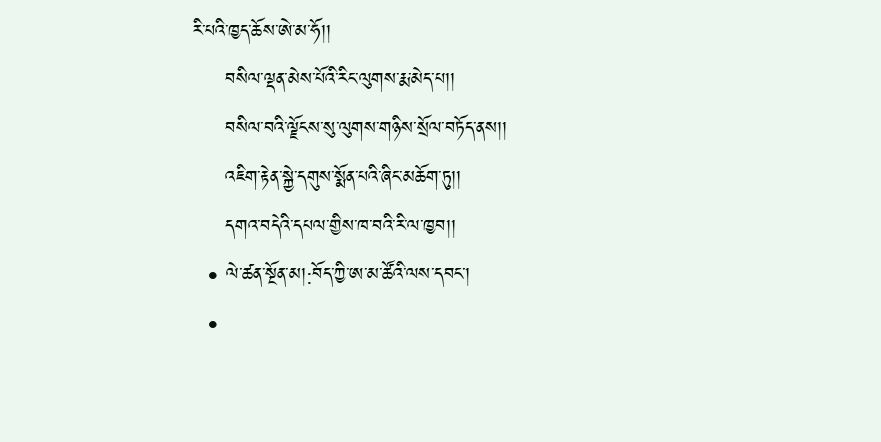རི་པའི་ཁྱད་ཆོས་ཨེ་མ་ཧོ།།
     བསིལ་ལྡན་མེས་པོའི་རིང་ལུགས་རྨ་མེད་པ།།
     བསིལ་བའི་ལྗོངས་སུ་ལུགས་གཉིས་སྲོལ་བཏོད་ནས།།
     འཇིག་རྟེན་སྐྱེ་དགུས་སྨོན་པའི་ཞིང་མཆོག་ཏུ།།
     དགའ་བདེའི་དཔལ་གྱིས་ཁ་བའི་རི་ལ་ཁྱབ།།
  • ལེ་ཚན་སྔོན་མ།:བོད་ཀྱི་ཨ་མ་ཚོའི་ལས་དབང་།
  •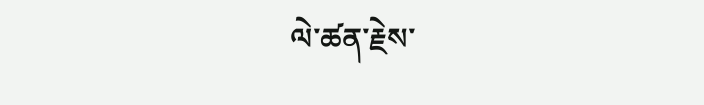ལེ་ཚན་རྗེས་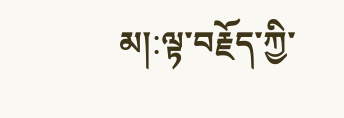མ།:ལྟ་བརྗོད་ཀྱི་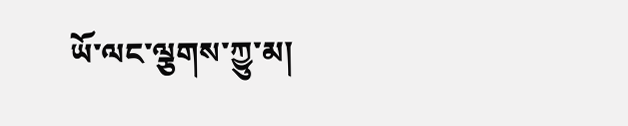ཡོ་ལང་ལྕགས་ཀྱུ་མ།